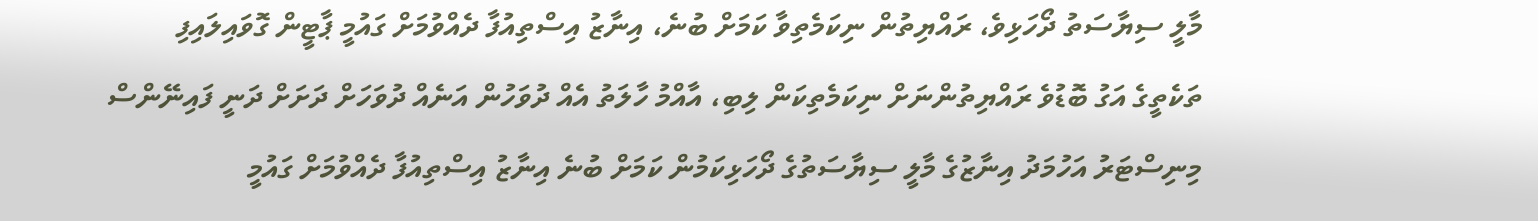މާލީ ސިޔާސަތު ދޯހަޅިވެ، ރައްޔިތުން ނިކަމެތިވާ ކަމަށް ބުނެ، އިނާޒު އިސްތިއުފާ ދެއްވުމަށް ގައުމީ ޕާޓީން ގޮވައިލައިފި
ތަކެތީގެ އަގު ބޮޑުވެ ރައްޔިތުންނަށް ނިކަމެތިކަން ލިބި، އާއްމު ހާލަތު އެއް ދުވަހުން އަނެއް ދުވަހަށް ދަށަށް ދަނީ ފައިނޭންސް މިނިސްޓަރު އަހުމަދު އިނާޒުގެ މާލީ ސިޔާސަތުގެ ދޯހަޅިކަމުން ކަމަށް ބުނެ އިނާޒު އިސްތިއުފާ ދެއްވުމަށް ގައުމީ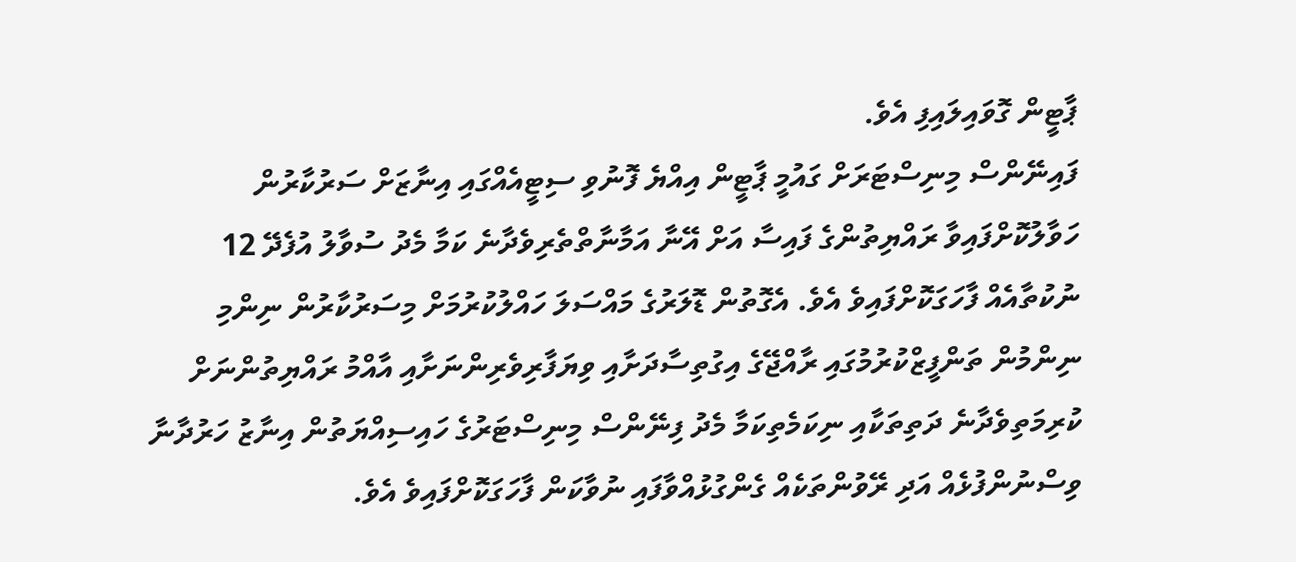ޕާޓީން ގޮވައިލައިފި އެވެ.
ފައިނޭންސް މިނިސްޓަރަށް ގައުމީ ޕާޓީން އިއްޔެ ފޮނުވި ސިޓީއެއްގައި އިނާޒަށް ސަރުކާރުން ހަވާލުކޮށްފައިވާ ރައްޔިތުންގެ ފައިސާ އަށް އޭނާ އަމާނާތްތެރިވެދާނެ ކަމާ މެދު ސުވާލު އުފެދޭ 12 ނުކުތާއެއް ފާހަގަކޮށްފައިވެ އެވެ. އެގޮތުން ޑޮލަރުގެ މައްސަލަ ހައްލުކުރުމަށް މިސަރުކާރުން ނިންމި ނިންމުން ތަންފީޒްކުރުމުގައި ރާއްޖޭގެ އިގުތިސާދަށާއި ވިޔަފާރިވެރިންނަށާއި އާއްމު ރައްޔިތުންނަށް ކުރިމަތިވެދާނެ ދަތިތަކާއި ނިކަމެތިކަމާ މެދު ފިނޭންސް މިނިސްޓަރުގެ ހައިސިއްޔަތުން އިނާޒު ހަރުދާނާ ވިސްނުންފުޅެއް އަދި ރޭވުންތަކެއް ގެންގުޅުއްވާފައި ނުވާކަން ފާހަގަކޮށްފައިވެ އެވެ.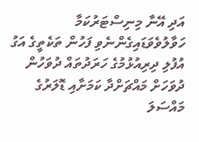އަދި އޭނާ މިނިސްޓަރުކަމާ ހަވާލުވެވަޑައިގެންނެވި ފަހުން ތަކެތީގެ އަގު އުފުލި ދިރިއުޅުމުގެ ހަރަދުތައް ދުވަހުން ދުވަހަށް މައްޗަށްދާ ކަމަށާއި ޑޮލަރުގެ މައްސަލަ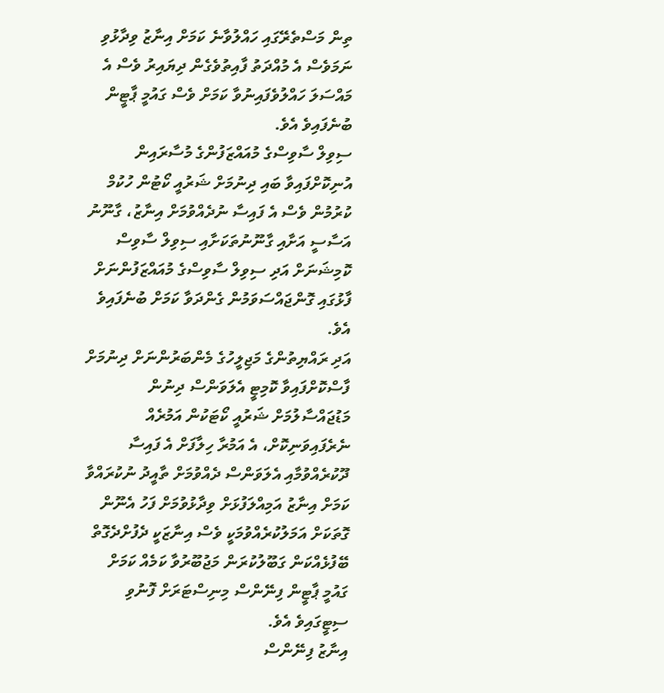ތިން މަސްތެރޭގައި ހައްލުވާނެ ކަމަށް އިނާޒު ވިދާޅުވި ނަމަވެސް އެ މުއްދަތު ފާއިތުވެގެން ދިޔައިރު ވެސް އެ މައްސަލަ ހައްލުވެފައިނުވާ ކަމަށް ވެސް ގައުމީ ޕާޓީން ބުނެފައިވެ އެވެ.
ސިވިލް ސާވިސްގެ މުއައްޒަފުންގެ މުސާރައިން އުނިކޮށްފައިވާ ބައި ދިނުމަށް ޝަރުއީ ކޯޓުން ހުކުމް ކުރުމުން ވެސް އެ ފައިސާ ނުދެއްވުމަށް އިނާޒު، ގާނޫނު އަސާސީ އަށާއި ގާނޫނުތަކަށާއި ސިވިލް ސާވިސް ކޮމިޝަނަށް އަދި ސިވިލް ސާވިސްގެ މުއައްޒަފުންނަށް ފާޅުގައި ގޮންޖައްސަވަމުން ގެންދަވާ ކަމަށް ބުނެފައިވެ އެވެ.
އަދި ރައްޔިތުންގެ މަޖިލީހުގެ މެންބަރުންނަށް ދިނުމަށް ފާސްކޮށްފައިވާ ކޮމިޓީ އެލަވަންސް ދިނުން މަޑުޖައްސާލުމަށް ޝަރުއީ ކޯޓަކުން އަމުރެއް ނެރެފައިވަނިކޮށް، އެ އަމުރާ ހިލާފަށް އެ ފައިސާ ދޫކުރެއްވުމާއި އެލަވަންސް ދެއްވުމަށް ތާއީދު ނުކުރައްވާ ކަމަށް އިނާޒު އަމިއްލަފުޅަށް ވިދާޅުވުމަށް ފަހު އެނޫން ގޮތަކަށް އަމަލުކުރެއްވުމަކީ ވެސް އިނާޒަކީ ދެފުށްދެގޮތް ބޭފުޅެއްކަން ގަބޫލުކުރަން މަޖުބޫރުވާ ކަމެއް ކަމަށް ގައުމީ ޕާޓީން ފިނޭންސް މިނިސްޓަރަށް ފޮނުވި ސިޓީގައިވެ އެވެ.
އިނާޒު ފިނޭންސް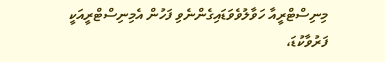މިނިސްޓްރީއާ ހަވާލުވެވަޑައިގެންނެވި ފަހުން އެމިނިސްޓްރީއަކީ ފަރުވާކުޑަ،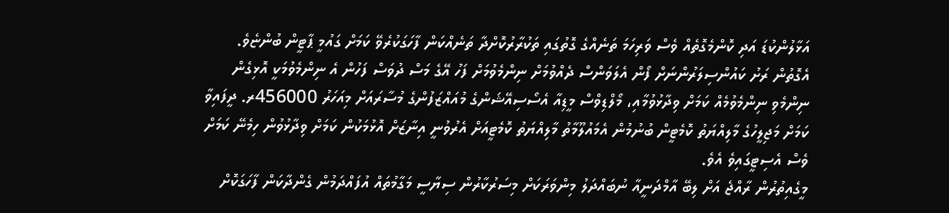އަޅާލުންކުޑަ އަދި ކޮންމެގޮތެއް ވެސް ވަރިހަމަ ތަނެއްގެ ގޮތުގައި ތަކުރާރުކޮށްދާ ތަނެއްކަން ފާހަގަކުރެވޭ ކަމަށް ގައުމީ ޕާޓީން ބުންޏެވެ. އެގޮތުން ރަށު ކައުންސިލަރުންނަށް ފޯން އެލަވަންސް ދެއްވުމަށް ނިންމެވުމަށް ފަހު އޭގެ މަސް ދުވަސް ފަހުން އެ ނިންމެވުމަކީ އޮޅިގެން ނިންމެވި ނިންމެވުމެއް ކަމަށް ވިދާޅުވުމާއި، މޯލްޑިވްސް މީޑިއާ އެސޯސިއޭޝަންގެ މުއައްޒަފުންގެ މުސާރައަށް މިއަހަރު 456000ރ. ދީފައިވާ ކަމަށް މަޖިލީހުގެ މާލިއްޔަތު ކޮމެޓީން ބުނުމުން އެމައުލޫމާތު މާލިއްޔަތު ކޮމެޓީއަށް އެރުވުނީ އިނާޒަށް އޮޅުމަކުން ކަމަށް ވިދާޅުވުން ހިމެނޭ ކަމަށް ވެސް އެސިޓީގައިވެ އެވެ.
މީގެއިތުރުން ރާއްޖެ އަށް ލިބޭ އާމްދަނީއާ ނުބައްދަލު މިންވަރަކަށް މިސަރުކާރުން ސިޔާސީ މަގާމުތައް އުފައްދަމުން ގެންދާކަން ފާހަގަކޮށް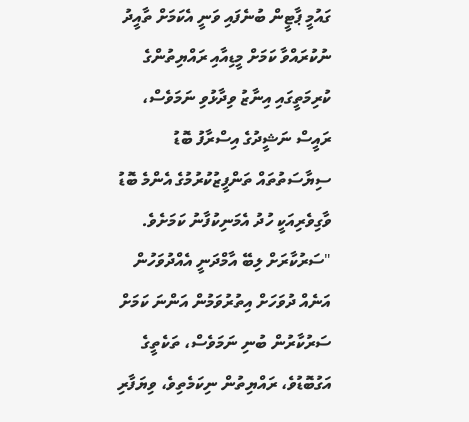ގައުމީ ޕާޓީން ބުނެފައި ވަނީ އެކަމަށް ތާއީދު ނުކުރައްވާ ކަމަށް މީޑިއާއި ރައްޔިތުންގެ ކުރިމަތީގައި އިނާޒު ވިދާޅުވި ނަމަވެސް، ރައީސް ނަޝީދުގެ އިސްރާފު ބޮޑު ސިޔާސަތުތައް ތަންފީޒުކުރުމުގެ އެންމެ ބޮޑު ވާގިވެރިއަކީ ހުދު އެމަނިކުފާނު ކަމަށެވެ.
"ސަރުކާރަށް ލިބޭ އާމްދަނީ އެއްދުވަހުން އަނެއް ދުވަހަށް އިތުރުވަމުން އަންނަ ކަމަށް ސަރުކާރުން ބުނި ނަމަވެސް، ތަކެތީގެ އަގުބޮޑުވެ، ރައްޔިތުން ނިކަމެތިވެ، ވިޔަފާރި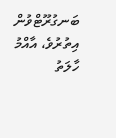ބަނގުރޫޓްވުން އިތުރުވެ، އާއްމު ހާލަތު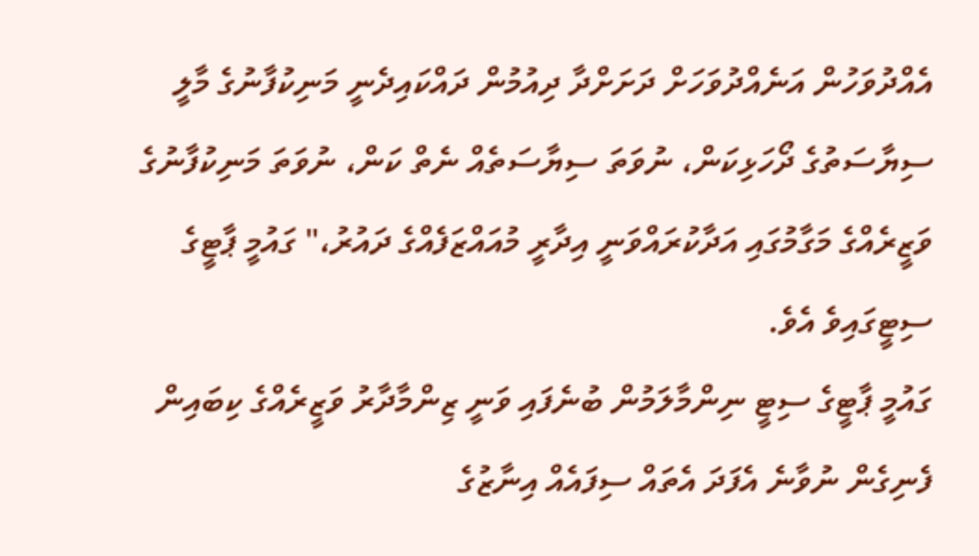އެއްދުވަހުން އަނެއްދުވަހަށް ދަށަށްދާ ދިއުމުން ދައްކައިދެނީ މަނިކުފާނުގެ މާލީ ސިޔާސަތުގެ ދޯހަޅިކަން، ނުވަތަ ސިޔާސަތެއް ނެތް ކަން، ނުވަތަ މަނިކުފާނުގެ ވަޒީރެއްގެ މަގާމުގައި އަދާކުރައްވަނީ އިދާރީ މުއައްޒަފެއްގެ ދައުރު،" ގައުމީ ޕާޓީގެ ސިޓީގައިވެ އެވެ.
ގައުމީ ޕާޓީގެ ސިޓީ ނިންމާލަމުން ބުނެފައި ވަނީ ޒިންމާދާރު ވަޒީރެއްގެ ކިބައިން ފެނިގެން ނުވާނެ އެފަދަ އެތައް ސިފައެއް އިނާޒުގެ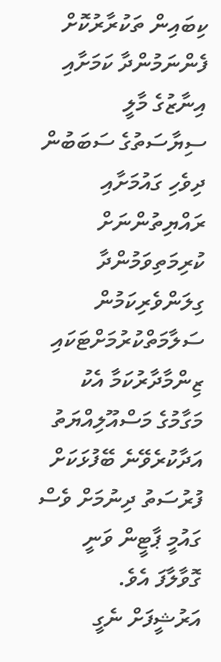ކިބައިން ތަކުރާރުކޮށް ފެންނަމުންދާ ކަމަށާއި އިނާޒުގެ މާލީ ސިޔާސަތުގެ ސަބަބުން ދިވެހި ގައުމަށާއި ރައްޔިތުންނަށް ކުރިމަތިވަމުންދާ ގިލަންވެރިކަމުން ސަލާމަތްކުރުމަށްޓަކައި ޒިންމާދާރުކަމާ އެކު މަގާމުގެ މަސްއޫލިއްޔަތު އަދާކުރެވޭނެ ބޭފުޅަކަށް ފުރުސަތު ދިނުމަށް ވެސް ގައުމީ ޕާޓީން ވަނީ ގޮވާލާފަ އެވެ.
އަރުޝީފަށް ނެގީ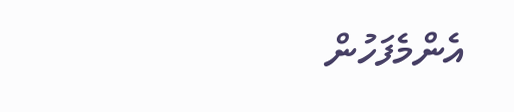އެންމެފަހުން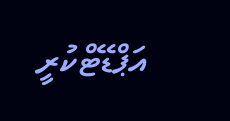އަޕްޑޭޓްކުރީ